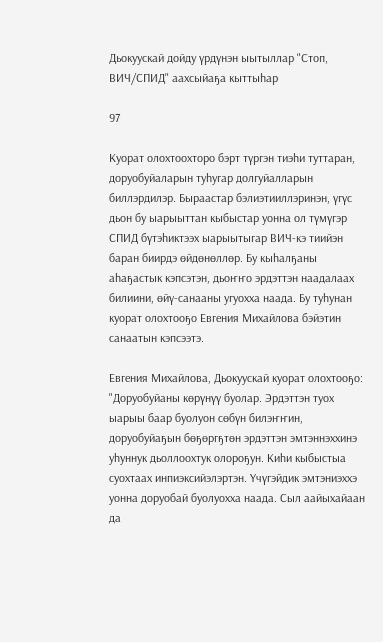Дьокуускай дойду үрдүнэн ыытыллар "Стоп, ВИЧ/СПИД" аахсыйаҕа кыттыһар

97

Куорат олохтоохторо бэрт түргэн тиэһи туттаран, доруобуйаларын туһугар долгуйалларын биллэрдилэр. Быраастар бэлиэтииллэринэн, үгүс дьон бу ыарыыттан кыбыстар уонна ол түмүгэр СПИД бүтэһиктээх ыарыытыгар ВИЧ-кэ тиийэн баран биирдэ өйдөнөллөр. Бу кыһалҕаны аһаҕастык кэпсэтэн, дьоҥҥо эрдэттэн наадалаах билиини, өйү-санааны угуохха наада. Бу туһунан куорат олохтооҕо Евгения Михайлова бэйэтин санаатын кэпсээтэ.

Евгения Михайлова, Дьокуускай куорат олохтооҕо: "Доруобуйаны көрүнүү буолар. Эрдэттэн туох ыарыы баар буолуон сөбүн билэҥҥин, доруобуйаҕын бөҕөргҕтөн эрдэттэн эмтэннэххинэ уһуннук дьоллоохтук олороҕун. Киһи кыбыстыа суохтаах инпиэксийэлэртэн. Үчүгэйдик эмтэниэххэ уонна доруобай буолуохха наада. Сыл аайыхайаан да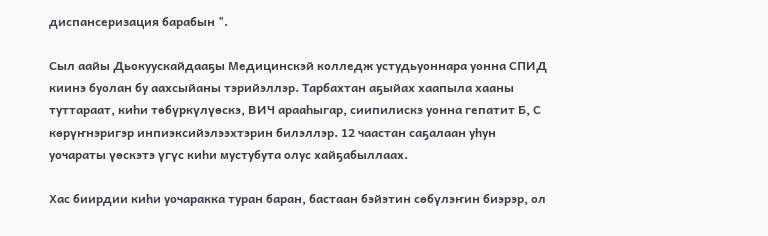диспансеризация барабын ".

Сыл аайы Дьокуускайдааҕы Медицинскэй колледж устудьуоннара уонна СПИД киинэ буолан бу аахсыйаны тэрийэллэр. Тарбахтан аҕыйах хаапыла хааны туттараат, киһи төбүркүлүөскэ, ВИЧ арааһыгар, сиипилискэ уонна гепатит Б, С көрүҥнэригэр инпиэксийэлээхтэрин билэллэр. 12 чаастан саҕалаан уһун уочараты үөскэтэ үгүс киһи мустубута олус хайҕабыллаах.

Хас биирдии киһи уочаракка туран баран, бастаан бэйэтин сөбүлэҥин биэрэр, ол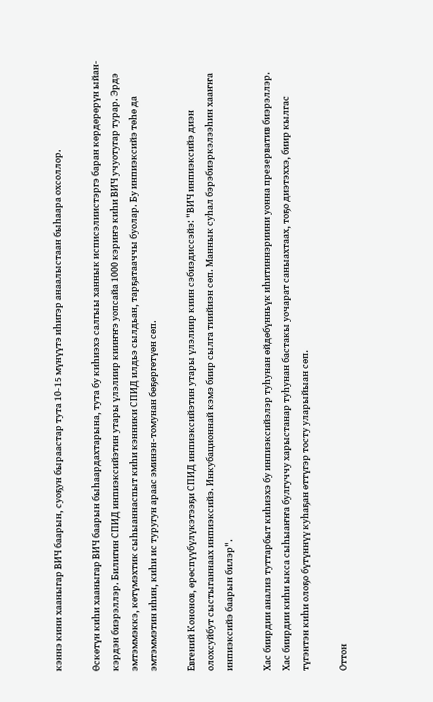кэннэ кини хааныгар ВИЧ баарын, суоҕун быраастар тута 10-15 мүнүүтэ иһигэр анаалыстаан быһаара охсоллор.

Өскөтүн киһи хааныгар ВИЧ баарын быһаардахтарына, тута бу киһиэхэ салгыы ханнык исписэлиистэргэ баран көрдөрөрүн ыйан-кэрдэн биэрэллэр. Билигин СПИД инпиэксийэтин утары үлэлиир кииҥҥэ уопсайа 1000 кэриҥэ киһи ВИЧ учуотугар турар. Эрдэ эмтэммэккэ, көтүмэхтик сыһыаннаспыт киһи кэнники СПИД илдьэ сылдьан, тарҕатааччы буолар. Бу инпиэксийэ төһө да эмтэммэтин иһин, киһи ис туругун араас эминэн-томунан бөҕөргөтүөн сөп.

Евгений Кононов, өрөспүүбүлүкэтээҕи СПИД инпиэксийэтин утары үлэлиир киин сэбиэдиссэйэ: "ВИЧ инпиэксийэ диэн олохсуйбут сыстыганнаах инпиэксийэ. Инкубационнай кэмэ биир сылга тиийиэн сөп. Маннык суһал бэрэбиэркэлээһин хааҥҥа инпиэксийэ баарын билэр".

Хас биирдии анализ туттарбыт киһиэхэ бу инпиэксийэлэр туһунан өйдөбүнньүк иһитиннэриини уонна презерватив биэрэллэр. Хас биирдии киһи ыкса сыһыаҥҥа булгуччу харыстанар туһунан бастакы уочарат саныахтаах, тоҕо диэтэххэ, биир кылгас түгэнтэн киһи олоҕо бүтүннүү куһаҕан өттүгэр тосту уларыйыан сөп.

Оттон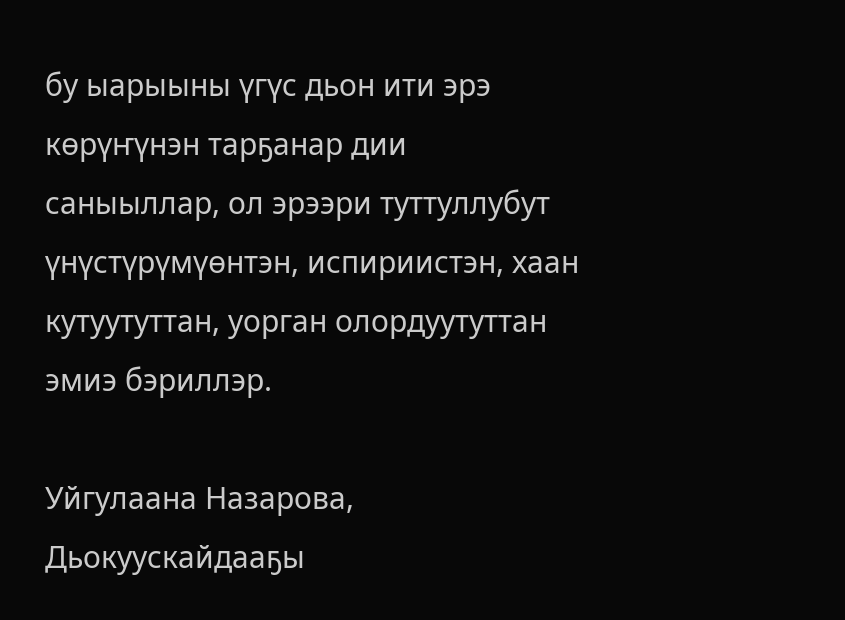бу ыарыыны үгүс дьон ити эрэ көрүҥүнэн тарҕанар дии саныыллар, ол эрээри туттуллубут үнүстүрүмүөнтэн, испириистэн, хаан кутуутуттан, уорган олордуутуттан эмиэ бэриллэр.

Уйгулаана Назарова, Дьокуускайдааҕы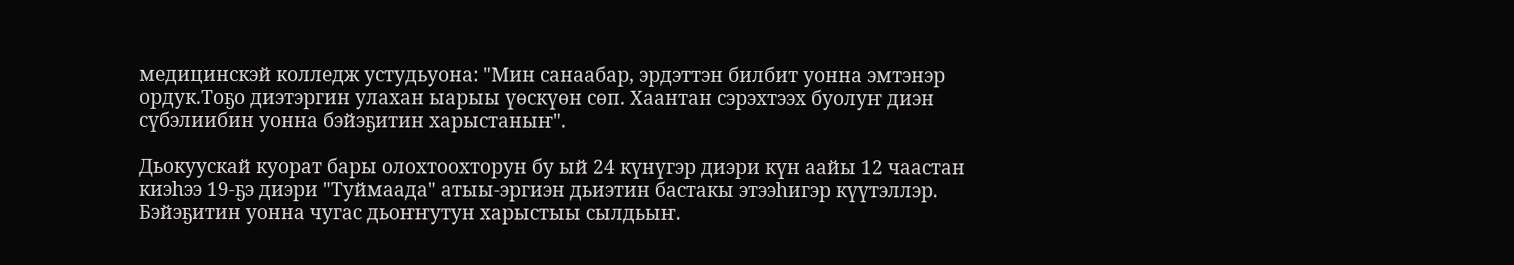медицинскэй колледж устудьуона: "Мин санаабар, эрдэттэн билбит уонна эмтэнэр ордук.Тоҕо диэтэргин улахан ыарыы үөскүөн сөп. Хаантан сэрэхтээх буолуҥ диэн сүбэлиибин уонна бэйэҕитин харыстаныҥ".

Дьокуускай куорат бары олохтоохторун бу ый 24 күнүгэр диэри күн аайы 12 чаастан киэһээ 19-ҕэ диэри "Туймаада" атыы-эргиэн дьиэтин бастакы этээһигэр күүтэллэр. Бэйэҕитин уонна чугас дьоҥҥутун харыстыы сылдьыҥ.